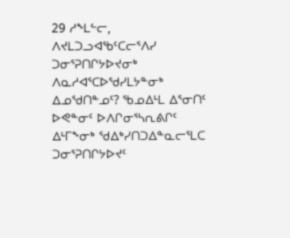29 ᓱᖕᒪᓪᓕ, ᐱᔪᒪᑐᓗᐊᖃᑦᑕᓕᕐᐱᓯ ᑐᓂᕐᕈᑎᒋᔭᐅᔪᓂᒃ ᐱᓇᓱᐊᕐᑕᐅᖁᓯᒪᔭᓐᓂᒃ ᐃᓄᖁᑎᓐᓄᑦ? ᖃᓄᐃᒻᒪ ᐃᕐᓂᑎᑦ ᐅᕙᓐᓂᑦ ᐅᐱᒋᓂᕐᓴᕆᕕᒋᑦ ᐃᒻᒥᖕᓂᒃ ᖁᐃᒃᓯᑎᑐᐃᓐᓇᓕᕐᒪᑕ ᑐᓂᕐᕈᑎᒋᔭᐅᔪᑦ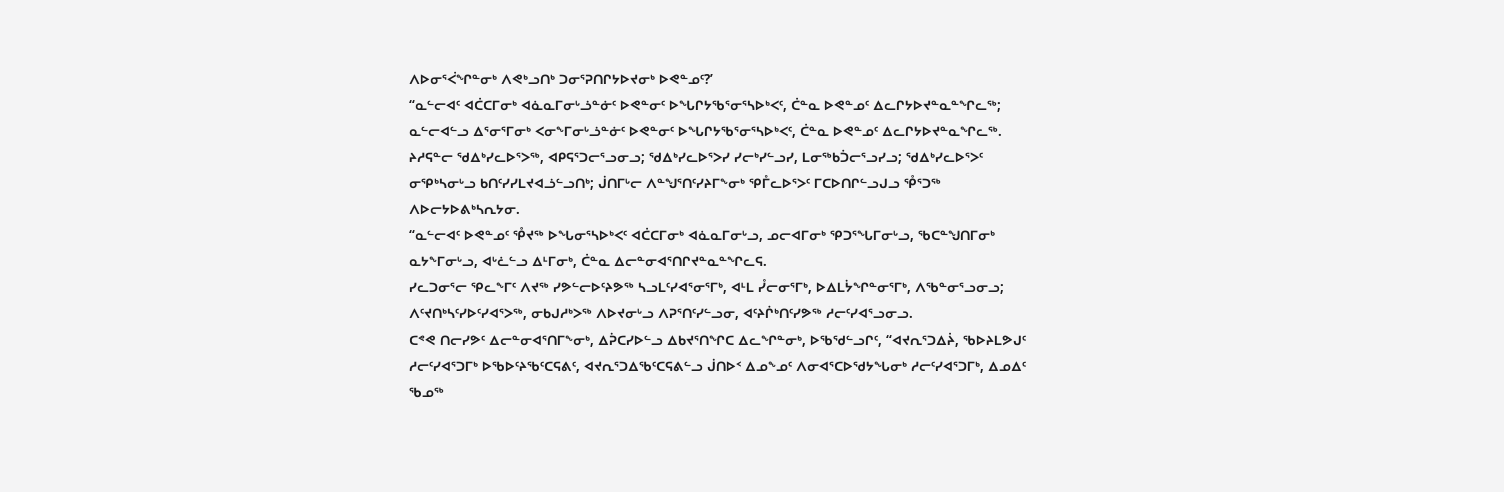ᐱᐅᓂᕐᐹᖏᓐᓂᒃ ᐱᕙᒃᓗᑎᒃ ᑐᓂᕐᕈᑎᒋᔭᐅᔪᓂᒃ ᐅᕙᓐᓄᑦ?’
“ᓇᓪᓕᐊᑦ ᐊᑖᑕᒥᓂᒃ ᐊᓈᓇᒥᓂᒡᓘᓐᓃᑦ ᐅᕙᓐᓂᑦ ᐅᖓᒋᔭᖃᕐᓂᕐᓴᐅᒃᐸᑦ, ᑖᓐᓇ ᐅᕙᓐᓄᑦ ᐃᓚᒋᔭᐅᔪᓐᓇᓐᖏᓚᖅ; ᓇᓪᓕᐊᓪᓗ ᐃᕐᓂᕐᒥᓂᒃ ᐸᓂᖕᒥᓂᒡᓘᓐᓃᑦ ᐅᕙᓐᓂᑦ ᐅᖓᒋᔭᖃᕐᓂᕐᓴᐅᒃᐸᑦ, ᑖᓐᓇ ᐅᕙᓐᓄᑦ ᐃᓚᒋᔭᐅᔪᓐᓇᖏᓚᖅ.
ᔨᓱᕋᓐᓕ ᖁᐃᒃᓯᓚᐅᕐᐳᖅ, ᐊᑭᕋᕐᑐᓕᕐᓗᓂᓗ; ᖁᐃᒃᓯᓚᐅᕐᐳᓯ ᓯᓕᒃᓯᓪᓗᓯ, ᒪᓂᖅᑲᑑᓕᕐᓗᓯᓗ; ᖁᐃᒃᓯᓚᐅᕐᐳᑦ ᓂᕿᒃᓴᓂᒡᓗ ᑲᑎᑦᓯᓯᒪᔪᐊᓘᓪᓗᑎᒃ; ᒎᑎᒥᒡᓕ ᐱᓐᖑᕐᑎᑦᓯᔨᒥᖕᓂᒃ ᕿᒤᓚᐅᕐᐳᑦ ᒥᑕᐅᑎᒋᓪᓗᒍᓗ ᕾᕐᑐᖅ ᐱᐅᓕᔭᐅᕕᒃᓴᕆᔭᓂ.
“ᓇᓪᓕᐊᑦ ᐅᕙᓐᓄᑦ ᕾᔪᖅ ᐅᖓᓂᕐᓴᐅᒃᐸᑦ ᐊᑖᑕᒥᓂᒃ ᐊᓈᓇᒥᓂᒡᓗ, ᓄᓕᐊᒥᓂᒃ ᕿᑐᕐᖓᒥᓂᒡᓗ, ᖃᑕᓐᖑᑎᒥᓂᒃ ᓇᔭᖕᒥᓂᒡᓗ, ᐊᒡᓛᓪᓗ ᐃᒻᒥᓂᒃ, ᑖᓐᓇ ᐃᓕᓐᓂᐊᕐᑎᒋᔪᓐᓇᓐᖏᓚᕋ.
ᓯᓚᑐᓂᕐᓕ ᕿᓚᖕᒥᑦ ᐱᔪᖅ ᓯᕗᓪᓕᐅᑦᔨᕗᖅ ᓴᓗᒪᑦᓯᐊᕐᓂᕐᒥᒃ, ᐊᒻᒪ ᓮᓕᓂᕐᒥᒃ, ᐅᐃᒪᔮᖏᓐᓂᕐᒥᒃ, ᐱᖃᓐᓂᕐᓗᓂᓗ; ᐱᑦᔪᑎᒃᓴᑦᓯᐅᑦᓯᐊᕐᐳᖅ, ᓂᑲᒍᓱᒃᐳᖅ ᐱᐅᔪᓂᒡᓗ ᐱᕈᕐᑎᑦᓯᓪᓗᓂ, ᐊᑦᔨᒌᒃᑎᑦᓯᕗᖅ ᓱᓕᑦᓯᐊᕐᓗᓂᓗ.
ᑕᕝᕙ ᑎᓕᓯᕗᑦ ᐃᓕᓐᓂᐊᕐᑎᒥᖕᓂᒃ, ᐃᕉᑕᓯᐅᓪᓗ ᐃᑲᔪᕐᑎᖏᑕ ᐃᓚᖏᓐᓂᒃ, ᐅᖃᖁᓪᓗᒋᑦ, “ᐊᔪᕆᕐᑐᐃᔩ, ᖃᐅᔨᒪᕗᒍᑦ ᓱᓕᑦᓯᐊᕐᑐᒥᒃ ᐅᖃᐅᑦᔨᖃᑦᑕᕋᕕᑦ, ᐊᔪᕆᕐᑐᐃᖃᑦᑕᕋᕕᓪᓗ ᒎᑎᐅᑉ ᐃᓄᖕᓄᑦ ᐱᓂᐊᕐᑕᐅᖁᔭᖓᓂᒃ ᓱᓕᑦᓯᐊᕐᑐᒥᒃ, ᐃᓄᐃᑦ ᖃᓄᖅ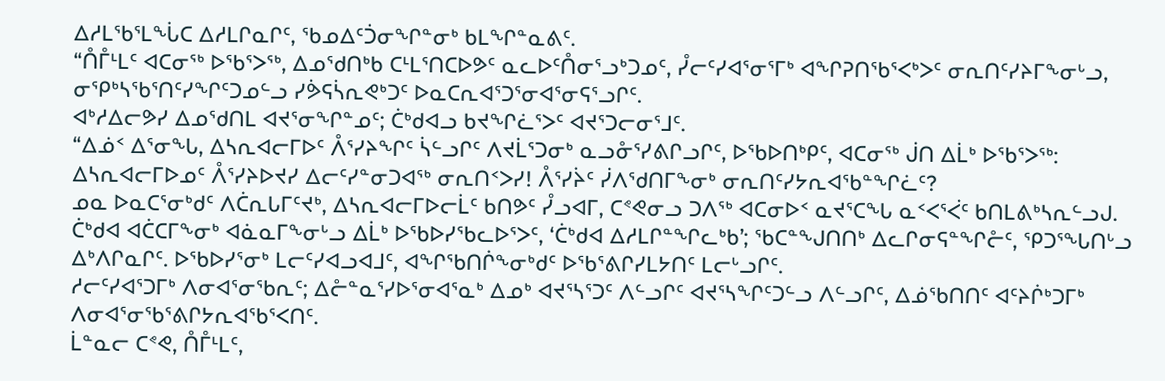ᐃᓱᒪᖃᕐᒪᖔᑕ ᐃᓱᒪᒋᓇᒋᑦ, ᖃᓄᐃᑦᑑᓂᖏᓐᓂᒃ ᑲᒪᖏᓐᓇᕕᑦ.
“ᑍᒤᒻᒪᑦ ᐊᑕᓂᖅ ᐅᖃᕐᐳᖅ, ᐃᓄᖁᑎᒃᑲ ᑕᒻᒪᕐᑎᑕᐅᕗᑦ ᓇᓚᐅᑦᑍᓂᕐᓗᒃᑐᓄᑦ, ᓮᓕᑦᓯᐊᕐᓂᕐᒥᒃ ᐊᖏᕈᑎᖃᕐᐸᒃᐳᑦ ᓂᕆᑎᑦᓯᔨᒥᖕᓂᒡᓗ, ᓂᕿᒃᓴᖃᕐᑎᑦᓯᖏᑦᑐᓄᓪᓗ ᓯᕘᕋᓵᕆᕙᒃᑐᑦ ᐅᓇᑕᕆᐊᕐᑐᕐᓂᐊᕐᓂᕋᕐᓗᒋᑦ.
ᐊᒃᓱᐃᓕᕗᓯ ᐃᓄᖁᑎᒪ ᐊᔪᕐᓂᖏᓐᓄᑦ; ᑖᒃᑯᐊᓗ ᑲᔪᖏᓛᕐᐳᑦ ᐊᔪᕐᑐᓕᓂᕐᒧᑦ.
“ᐃᓅᑉ ᐃᕐᓂᖓ, ᐃᓴᕆᐊᓕᒥᐅᑦ ᐰᕐᓯᔨᖏᑦ ᓵᓪᓗᒋᑦ ᐱᔪᒫᕐᑐᓂᒃ ᓇᓗᓁᕐᓯᕕᒋᓗᒋᑦ, ᐅᖃᐅᑎᒃᑭᑦ, ᐊᑕᓂᖅ ᒎᑎ ᐃᒫᒃ ᐅᖃᕐᐳᖅ: ᐃᓴᕆᐊᓕᒥᐅᓄᑦ ᐰᕐᓯᔨᐅᔪᓯ ᐃᓕᑦᓯᓐᓂᑐᐊᖅ ᓂᕆᑎᑉᐳᓯ! ᐰᕐᓯᔩᑦ ᓰᐱᖁᑎᒥᖕᓂᒃ ᓂᕆᑎᑦᓯᔭᕆᐊᖃᓐᖏᓛᑦ?
ᓄᓇ ᐅᓇᑕᕐᓂᒃᑯᑦ ᐱᑖᕆᒐᒥᑦᔪᒃ, ᐃᓴᕆᐊᓕᒥᐅᓕᒫᑦ ᑲᑎᕗᑦ ᓮᓗᐊᒥ, ᑕᕝᕙᓂᓗ ᑐᐱᖅ ᐊᑕᓂᐅᑉ ᓇᔪᕐᑕᖓ ᓇᑉᐸᕐᐹᑦ ᑲᑎᒪᕕᒃᓴᕆᓪᓗᒍ.
ᑖᒃᑯᐊ ᐊᑖᑕᒥᖕᓂᒃ ᐊᓈᓇᒥᖕᓂᒡᓗ ᐃᒫᒃ ᐅᖃᐅᓯᖃᓚᐅᕐᐳᑦ, ‘ᑖᒃᑯᐊ ᐃᓱᒪᒋᓐᖏᓚᒃᑲ’; ᖃᑕᓐᖑᑎᑎᒃ ᐃᓚᒋᓂᕋᓐᖏᓔᑦ, ᕿᑐᕐᖓᑎᒡᓗ ᐃᒃᐱᒋᓇᒋᑦ. ᐅᖃᐅᓯᕐᓂᒃ ᒪᓕᑦᓯᐊᓗᐊᒧᑦ, ᐊᖏᖃᑎᒌᖕᓂᒃᑯᑦ ᐅᖃᕐᕕᒋᓯᒪᔭᑎᑦ ᒪᓕᒡᓗᒋᑦ.
ᓱᓕᑦᓯᐊᕐᑐᒥᒃ ᐱᓂᐊᕐᓂᖃᕆᑦ; ᐃᓔᓐᓇᕐᓯᐅᕐᓂᐊᕐᓇᒃ ᐃᓄᒃ ᐊᔪᕐᓴᕐᑐᑦ ᐱᓪᓗᒋᑦ ᐊᔪᕐᓴᖏᑦᑐᓪᓗ ᐱᓪᓗᒋᑦ, ᐃᓅᖃᑎᑎᑦ ᐊᑦᔨᒌᒃᑐᒥᒃ ᐱᓂᐊᕐᓂᖃᕐᕕᒋᔭᕆᐊᖃᕐᐸᑎᑦ.
ᒫᓐᓇᓕ ᑕᕝᕙ, ᑍᒤᒻᒪᑦ,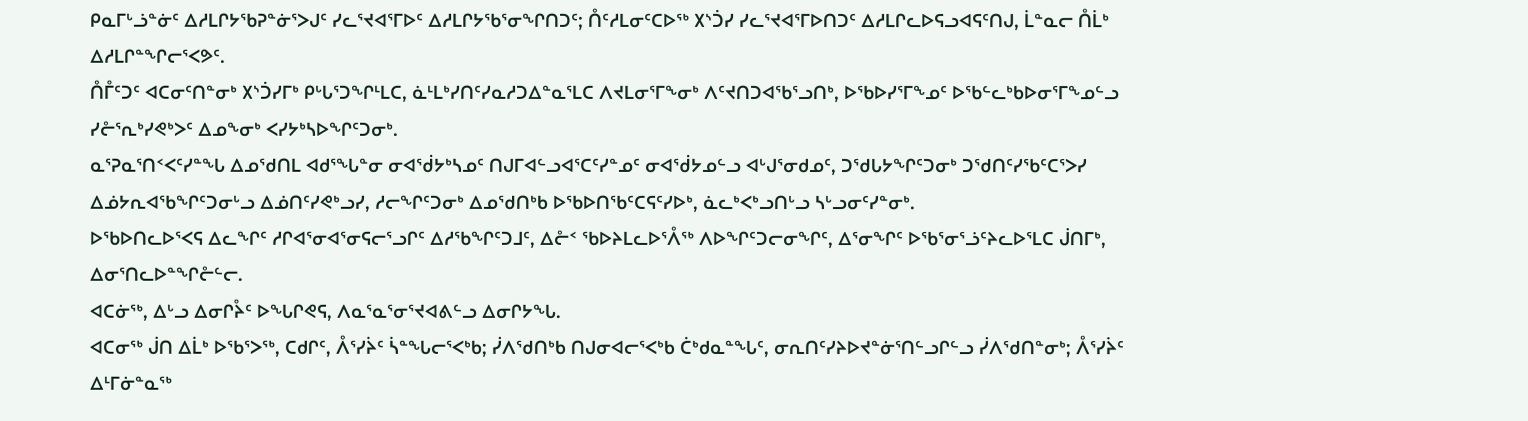ᑭᓇᒥᒡᓘᓐᓃᑦ ᐃᓱᒪᒋᔭᖃᕈᓐᓃᕐᐳᒍᑦ ᓯᓚᕐᔪᐊᕐᒥᐅᑦ ᐃᓱᒪᒋᔭᖃᕐᓂᖏᑎᑐᑦ; ᑍᑦᓱᒪᓂᑦᑕᐅᖅ ᙭ᔅᑑᓯ ᓯᓚᕐᔪᐊᕐᒥᐅᑎᑐᑦ ᐃᓱᒪᒋᓚᐅᕋᓗᐊᕋᑦᑎᒍ, ᒫᓐᓇᓕ ᑍᒫᒃ ᐃᓱᒪᒋᓐᖏᓕᕐᐸᕗᑦ.
ᑍᒤᑦᑐᑦ ᐊᑕᓂᑦᑎᓐᓂᒃ ᙭ᔅᑑᓯᒥᒃ ᑭᒡᒐᕐᑐᖏᒻᒪᑕ, ᓈᒻᒪᒃᓯᑎᑦᓯᓇᓱᑐᐃᓐᓇᕐᒪᑕ ᐱᔪᒪᓂᕐᒥᖕᓂᒃ ᐱᑦᔪᑎᑐᐊᖃᕐᓗᑎᒃ, ᐅᖃᐅᓯᕐᒥᖕᓄᑦ ᐅᖃᓪᓚᒃᑲᐅᓂᕐᒥᖕᓄᓪᓗ ᓯᓔᕐᕆᒃᓯᕙᒃᐳᑦ ᐃᓄᖕᓂᒃ ᐸᓯᔭᒃᓴᐅᖏᑦᑐᓂᒃ.
ᓇᕐᕈᓇᕐᑎᑉᐸᑦᓯᓐᖓ ᐃᓄᖁᑎᒪ ᐊᑯᕐᖓᓐᓂ ᓂᐊᖂᔭᒃᓴᓄᑦ ᑎᒍᒥᐊᓪᓗᐊᕐᑕᑦᓯᓐᓄᑦ ᓂᐊᖂᔭᓄᓪᓗ ᐊᒡᒍᕐᓂᑯᓄᑦ, ᑐᖁᒐᔭᖏᑦᑐᓂᒃ ᑐᖁᑎᑦᓯᖃᑦᑕᕐᐳᓯ ᐃᓅᔭᕆᐊᖃᖏᑦᑐᓂᒡᓗ ᐃᓅᑎᑦᓯᕙᒃᓗᓯ, ᓱᓕᖏᑦᑐᓂᒃ ᐃᓄᖁᑎᒃᑲ ᐅᖃᐅᑎᖃᑦᑕᕋᑦᓯᐅᒃ, ᓈᓚᒃᐸᒃᓗᑎᒡᓗ ᓴᒡᓗᓂᑦᓯᓐᓂᒃ.
ᐅᖃᐅᑎᓚᐅᕐᐸᕋ ᐃᓚᖏᑦ ᓱᒋᐊᕐᓂᐊᕐᓂᕋᓕᕐᓗᒋᑦ ᐃᓱᖃᖏᑦᑐᒧᑦ, ᐃᓔᑉ ᖃᐅᔨᒪᓚᐅᕐᐰᖅ ᐱᐅᖏᑦᑐᓕᓂᖏᑦ, ᐃᕐᓂᖏᑦ ᐅᖃᕐᓂᕐᓘᑦᔨᓚᐅᕐᒪᑕ ᒎᑎᒥᒃ, ᐃᓂᕐᑎᓚᐅᓐᖏᓔᓪᓕ.
ᐊᑕᓃᖅ, ᐃᒡᓗ ᐃᓂᒋᔧᑦ ᐅᖓᒋᕙᕋ, ᐱᓇᕐᓇᕐᓂᕐᔪᐊᕕᓪᓗ ᐃᓂᒋᔭᖓ.
ᐊᑕᓂᖅ ᒎᑎ ᐃᒫᒃ ᐅᖃᕐᐳᖅ, ᑕᑯᒋᑦ, ᐰᕐᓯᔩᑦ ᓵᓐᖓᓕᕐᐸᒃᑲ; ᓰᐱᖁᑎᒃᑲ ᑎᒍᓂᐊᓕᕐᐸᒃᑲ ᑖᒃᑯᓇᓐᖓᑦ, ᓂᕆᑎᑦᓯᔨᐅᔪᓐᓃᕐᑎᓪᓗᒋᓪᓗ ᓰᐱᖁᑎᓐᓂᒃ; ᐰᕐᓯᔩᑦ ᐃᒻᒥᓃᓐᓇᖅ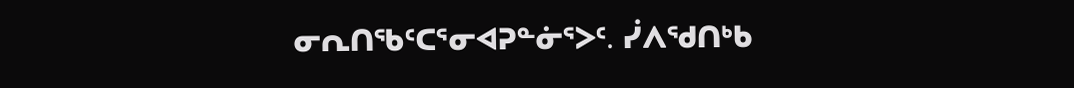ᓂᕆᑎᖃᑦᑕᕐᓂᐊᕈᓐᓃᕐᐳᑦ. ᓰᐱᖁᑎᒃᑲ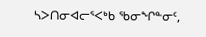ᓴᐳᑎᓂᐊᓕᕐᐸᒃᑲ ᖃᓂᖏᓐᓂᑦ,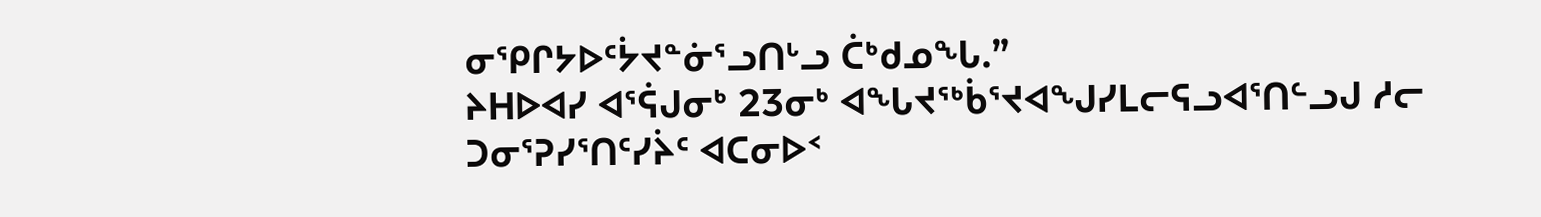ᓂᕿᒋᔭᐅᑦᔮᔪᓐᓃᕐᓗᑎᒡᓗ ᑖᒃᑯᓄᖓ.”
ᔨᕼᐅᐊᓯ ᐊᕐᕌᒍᓂᒃ 23ᓂᒃ ᐊᖓᔪᖅᑳᕐᔪᐊᖑᓯᒪᓕᕋᓗᐊᕐᑎᓪᓗᒍ ᓱᓕ ᑐᓂᕐᕈᓯᕐᑎᑦᓯᔩᑦ ᐊᑕᓂᐅᑉ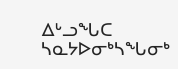ᐃᒡᓗᖓᑕ ᓴᓇᔭᐅᓂᒃᓴᖓᓂᒃ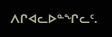ᐱᒋᐊᓚᐅᓐᖏᓚᑦ.